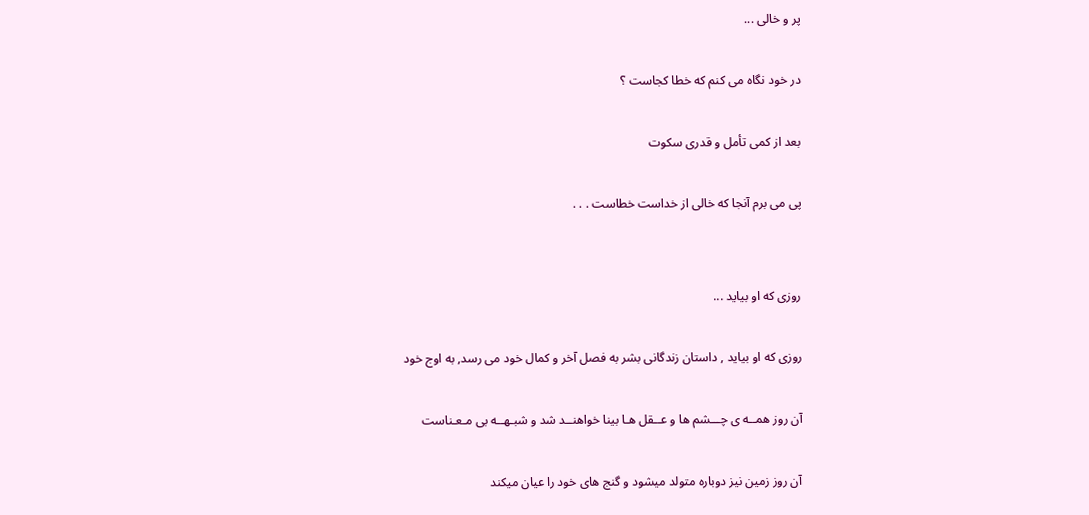پر و خالی ...

در خود نگاه می کنم که خطا کجاست ؟

بعد از کمی تأمل و قدری سکوت

پی می برم آنجا که خالی از خداست خطاست . . .


روزی که او بیاید ...

روزی که او بیاید , داستان زندگانی بشر به فصل آخر و کمال خود می رسد, به اوج خود

آن روز همــه ی چـــشم ها و عــقل هـا بینا خواهنــد شد و شبـهــه بی مـعـناست

آن روز زمین نیز دوباره متولد میشود و گنج های خود را عیان میکند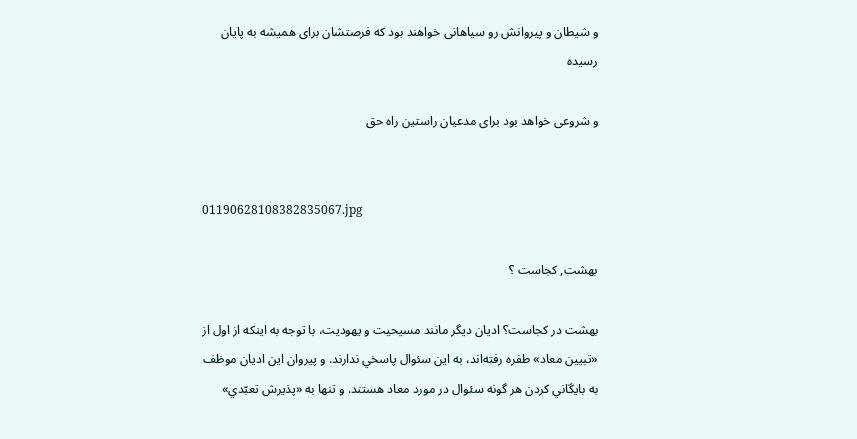و شیطان و پیروانش رو سیاهانی خواهند بود که فرصتشان برای همیشه به پایان رسیده

و شروعی خواهد بود برای مدعیان راستین راه حق


01190628108382835067.jpg

بهشت, کجاست ؟

بهشت در كجاست؟ اديان ديگر مانند مسيحيت و يهوديت، با توجه به اينكه از اول از «تبيين معاد» طفره رفته‌اند، به اين سئوال پاسخي ندارند. و پيروان اين اديان موظف به بايگاني كردن هر گونه سئوال در مورد معاد هستند. و تنها به «پذيرش تعبّدي»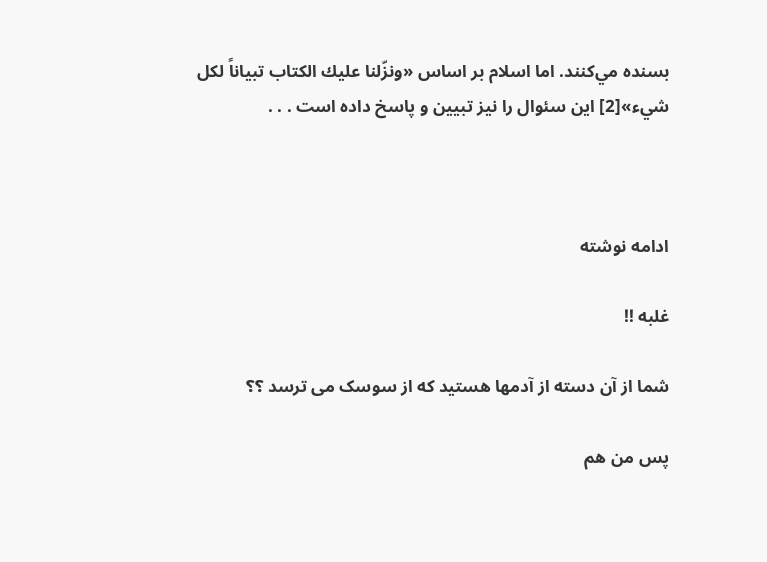بسنده مي‌كنند. اما اسلام بر اساس «ونزّلنا عليك الكتاب تبياناً لكل شيء»[2] اين سئوال را نيز تبيين و پاسخ داده است . . .



ادامه نوشته

غلبه !!

شما از آن دسته از آدمها هستید که از سوسک می ترسد ؟؟

پس من هم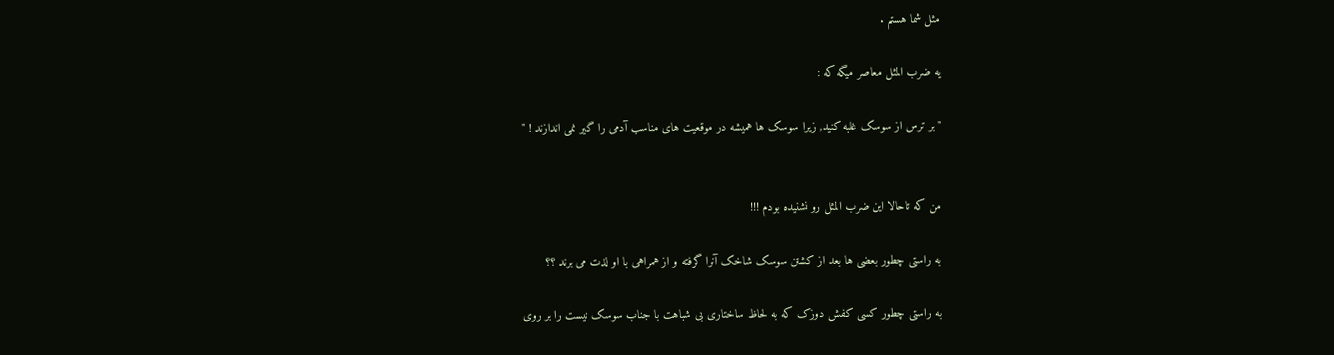مثل شما هستم .

یه ضرب المثل معاصر میگه که :

" بر ترس از سوسک غلبه کنید, زیرا سوسک ها همیشه در موقعیت های مناسب آدمی را گیر نمی اندازند ! "


من که تاحالا این ضرب المثل رو نشنیده بودم !!!

به راستی چطور بعضی ها بعد از کشتن سوسک شاخک آنرا گرفته و از همراهی با او لذت می برند ؟؟

به راستی چطور کسی کفش دوزک که به لحاظ ساختاری بی شباهت با جناب سوسک نیست را بر روی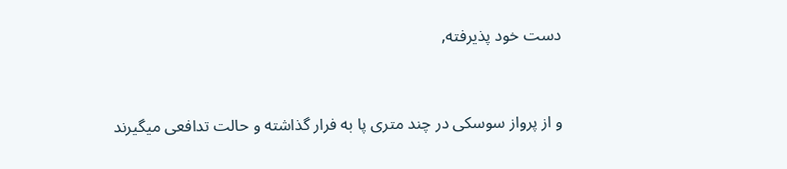دست خود پذیرفته,


و از پرواز سوسکی در چند متری پا به فرار گذاشته و حالت تدافعی میگیرند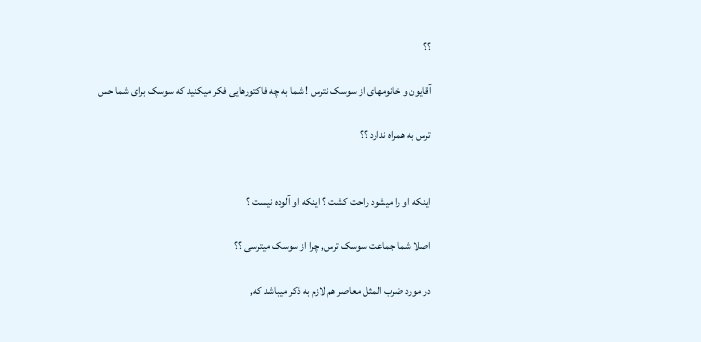؟؟

آقایون و خانومهای از سوسک نترس ! شما به چه فاکتورهایی فکر میکنید که سوسک برای شما حس

ترس به همراه ندارد ؟؟


اینکه او را میشود راحت کشت ؟ اینکه او آلوده نیست ؟

اصلا شما جماعت سوسک ترس, چرا از سوسک میترسی ؟؟

در مورد ضرب المثل معاصر هم لازم به ذکر میباشد که,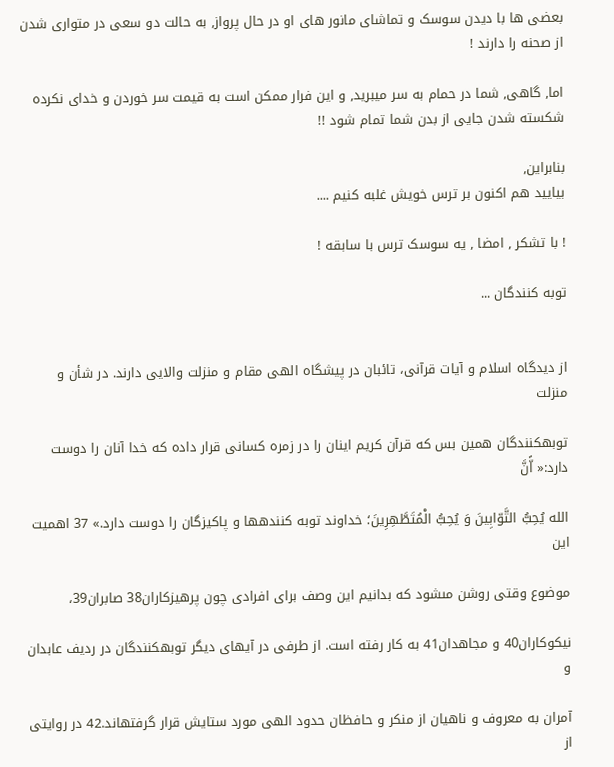بعضی ها با دیدن سوسک و تماشای مانور های او در حال پرواز, به حالت دو سعی در متواری شدن از صحنه را دارند !

اما, گاهی, شما در حمام به سر میبرید, و این فرار ممکن است به قیمت سر خوردن و خدای نکرده شکسته شدن جایی از بدن شما تمام شود !!

بنابراین,
بیایید هم اکنون بر ترس خویش غلبه کنیم ....

! با تشکر , امضا , یه سوسک ترس با سابقه !

توبه کنندگان ...


از دیدگاه اسلام و آیات قرآنى، تائبان در پیشگاه الهى مقام و منزلت والایى دارند. در شأن و منزلت

توبهکنندگان همین بس که قرآن کریم اینان را در زمره کسانى قرار داده که خدا آنان را دوست دارد:« اًّنَّ

الله یُحِبُّ التَّوّابِینَ وَ یُحِبُّ الْمُتَطَّهِرِینَ؛ خداوند توبه کنندهها و پاکیزگان را دوست دارد.» 37 اهمیت این

موضوع وقتى روشن مىشود که بدانیم این وصف براى افرادى چون پرهیزکاران38 صابران39،

نیکوکاران40 و مجاهدان41 به کار رفته است. از طرفى در آیهاى دیگر توبهکنندگان در ردیف عابدان و

آمران به معروف و ناهیان از منکر و حافظان حدود الهى مورد ستایش قرار گرفتهاند.42 در روایتى از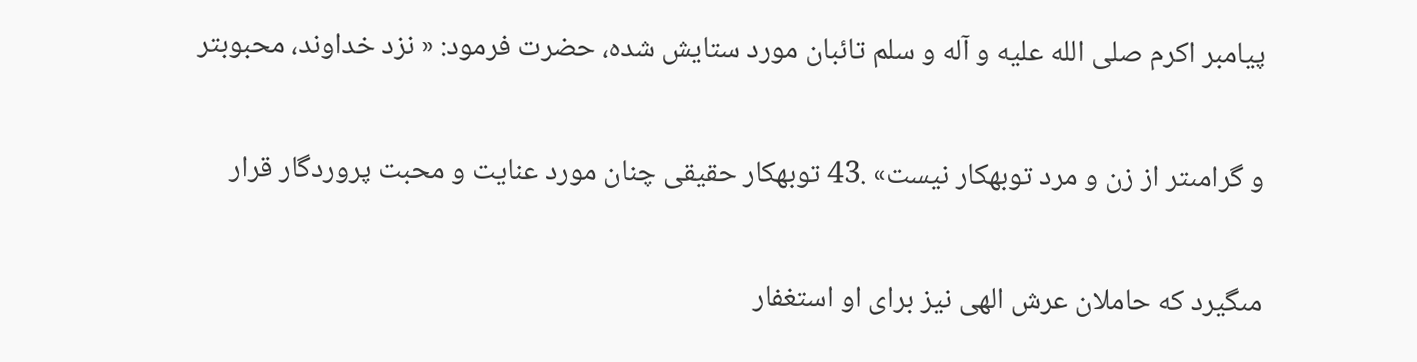پیامبر اکرم صلی الله علیه و آله و سلم تائبان مورد ستایش شده، حضرت فرمود: « نزد خداوند، محبوبتر

و گرامىتر از زن و مرد توبهکار نیست» .43 توبهکار حقیقى چنان مورد عنایت و محبت پروردگار قرار

مىگیرد که حاملان عرش الهى نیز براى او استغفار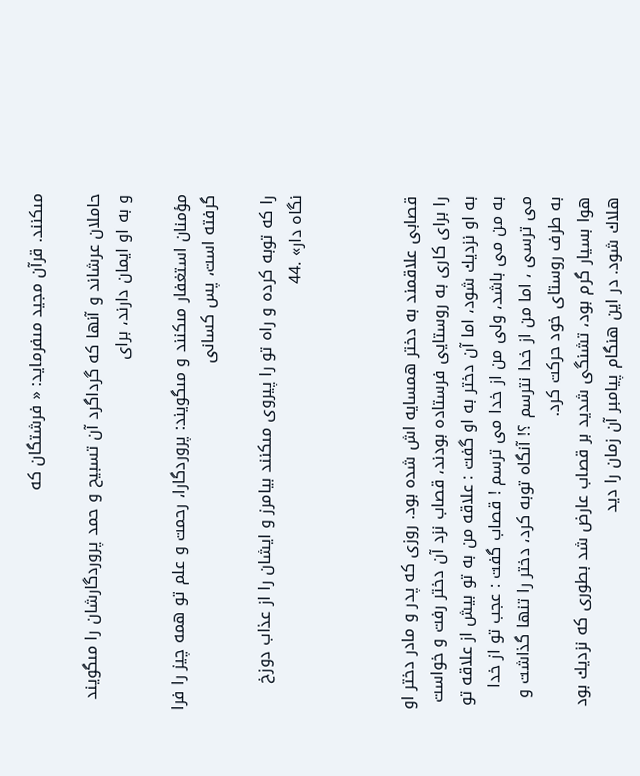مىکنند. قرآن مجید مىفرماید: « فرشتگان که

حاملان عرشاند و آنها که گرداگرد آن تسبیح و حمد پروردگارشان را مىگویند و به او ایمان دارند، براى

مؤمنان استغفار مىکنند و مىگویند: پروردگارا، رحمت و علم تو همه چیز را فرا گرفته است، پس کسانى

را که توبه کرده و راه تو را پیروى مىکنند بیامرز و ایشان را از عذاب دوزخ نگاه دار» .44



قصابى علاقمند به دختر همسايه اش شده بود. روزى كه پدر و مادر دختر او را براى كارى به روستايى فرستاده بودند، قصاب نزد آن دختر رفت و خواست به او نزديك شود، اما آن دختر به او گفت : علاقه من به تو بيش از علاقه تو به من مى باشد، ولى من از خدا مى ترسم ! قصاب گفت : عجب تو از خدا مى ترسى ، اما من از خدا نترسم ؟! آنگاه توبه كرد، دختر را تنها گذاشت و به طرف روستاى خود حركت كرد.
هوا بسيار گرم بود، تشنگى شديد بر قصاب عارض شد بطورى كه نزديك بود هلاك شود. در اين هنگام پيامبر آن زمان را ديد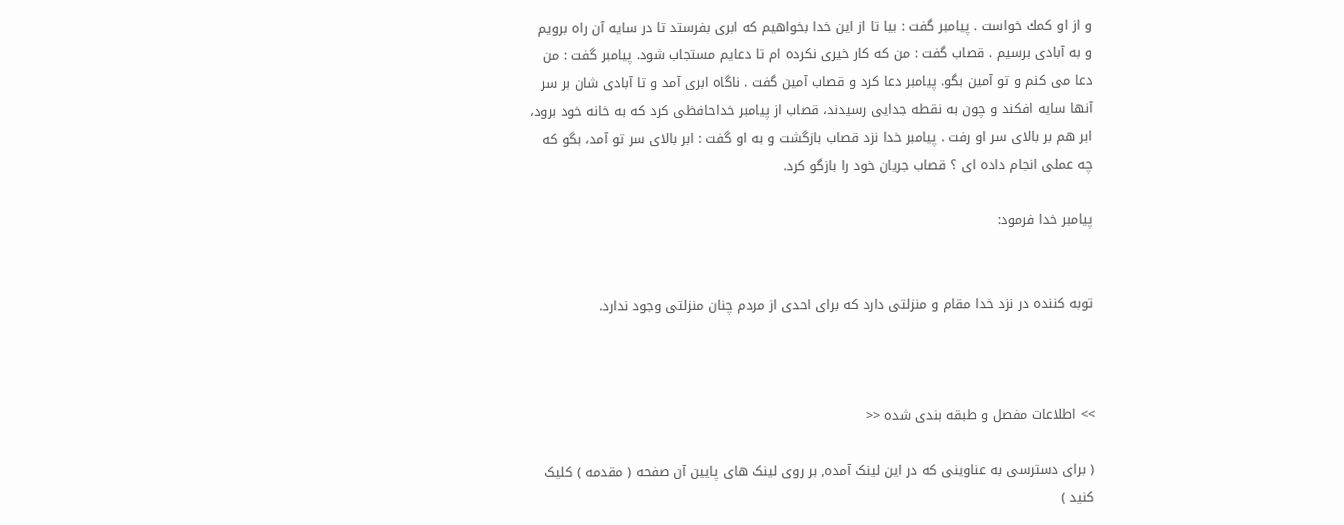و از او كمك خواست . پيامبر گفت : بيا تا از اين خدا بخواهيم كه ابرى بفرستد تا در سايه آن راه برويم و به آبادى برسيم . قصاب گفت : من كه كار خيرى نكرده ام تا دعايم مستجاب شود. پيامبر گفت : من دعا مى كنم و تو آمين بگو. پيامبر دعا كرد و قصاب آمين گفت . ناگاه ابرى آمد و تا آبادى شان بر سر آنها سايه افكند و چون به نقطه جدايى رسيدند، قصاب از پيامبر خداحافظى كرد كه به خانه خود برود، ابر هم بر بالاى سر او رفت . پيامبر خدا نزد قصاب بازگشت و به او گفت : ابر بالاى سر تو آمد، بگو كه چه عملى انجام داده اى ؟ قصاب جريان خود را بازگو كرد.

پيامبر خدا فرمود:


توبه كننده در نزد خدا مقام و منزلتى دارد كه براى احدى از مردم چنان منزلتى وجود ندارد.



>> اطلاعات مفصل و طبقه بندی شده <<

( برای دسترسی به عناوینی که در این لینک آمده, بر روی لینک های پایین آن صفحه ( مقدمه ) کلیک کنید )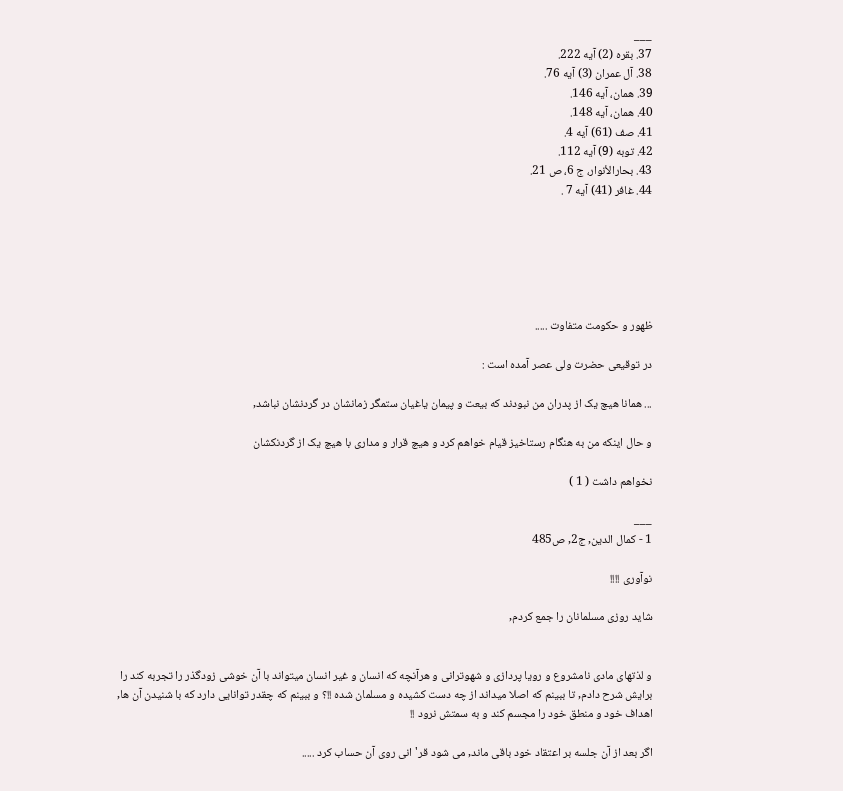___
37. بقره (2) آیه 222.
38. آل عمران (3) آیه 76.
39. همان، آیه 146.
40. همان، آیه 148.
41. صف (61) آیه 4.
42. توبه (9) آیه 112.
43. بحارالأنوار، ج 6، ص 21.
44. غافر (41) آیه 7 .






ظهور و حکومت متفاوت .....

در توقیعی حضرت ولی عصر آمده است :

... همانا هیچ یک از پدران من نبودند که بیعت و پیمان یاغیان ستمگر زمانشان در گردنشان نباشد,

و حال اینکه من به هنگام رستاخیز قیام خواهم کرد و هیچ قرار و مداری با هیچ یک از گردنکشان

نخواهم داشت ( 1 )

___
1 - کمال الدین, ج2, ص485

نوآوری !!!!

شاید روزی مسلمانان را جمع کردم,


و لذتهای مادی نامشروع و رویا پردازی و شهوترانی و هرآنچه که انسان و غیر انسان میتواند با آن خوشی زودگذر را تجربه کند را برایش شرح دادم, تا ببینم که اصلا میداند از چه دست کشیده و مسلمان شده !!؟ و ببینم که چقدر توانایی دارد که با شنیدن آن ها, اهداف خود و منطق خود را مجسم کند و به سمتش نرود !!

اگر بعد از آن جلسه بر اعتقاد خود باقی ماند, می شود قر'انی روی آن حساب کرد .....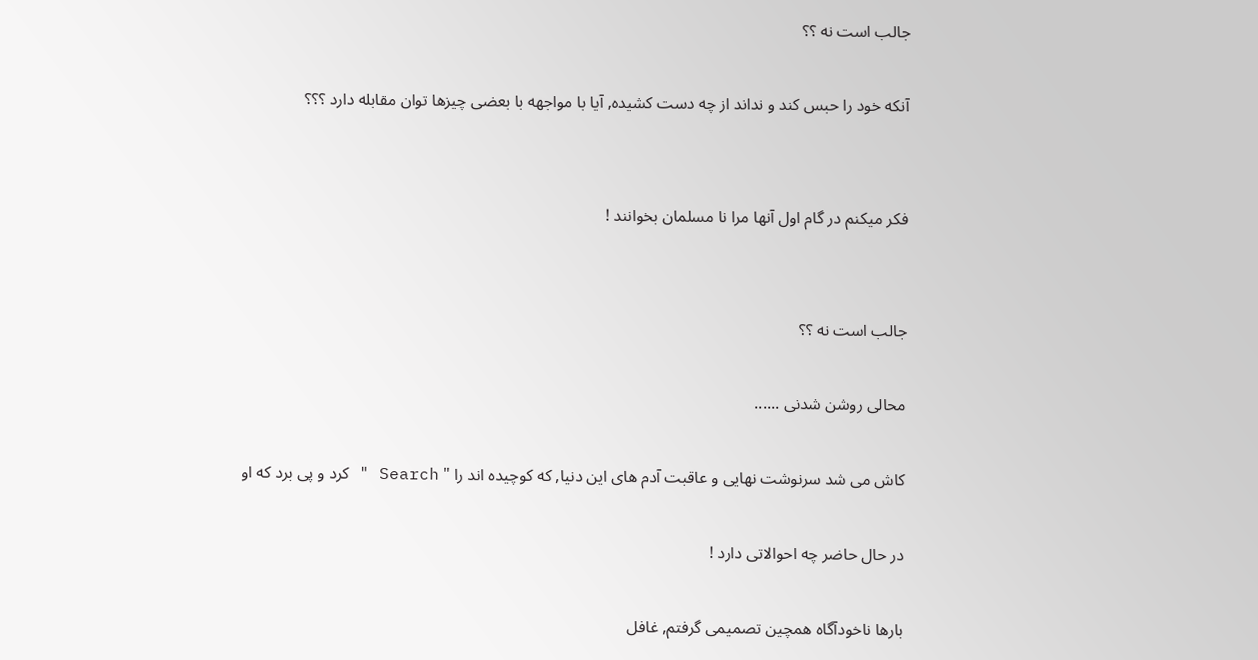جالب است نه ؟؟

آنکه خود را حبس کند و نداند از چه دست کشیده, آیا با مواجهه با بعضی چیزها توان مقابله دارد ؟؟؟


فکر میکنم در گام اول آنها مرا نا مسلمان بخوانند !


جالب است نه ؟؟

محالی روشن شدنی ......

کاش می شد سرنوشت نهایی و عاقبت آدم های این دنیا, که کوچیده اند را " Search " کرد و پی برد که او

در حال حاضر چه احوالاتی دارد !

بارها ناخودآگاه همچین تصمیمی گرفتم, غافل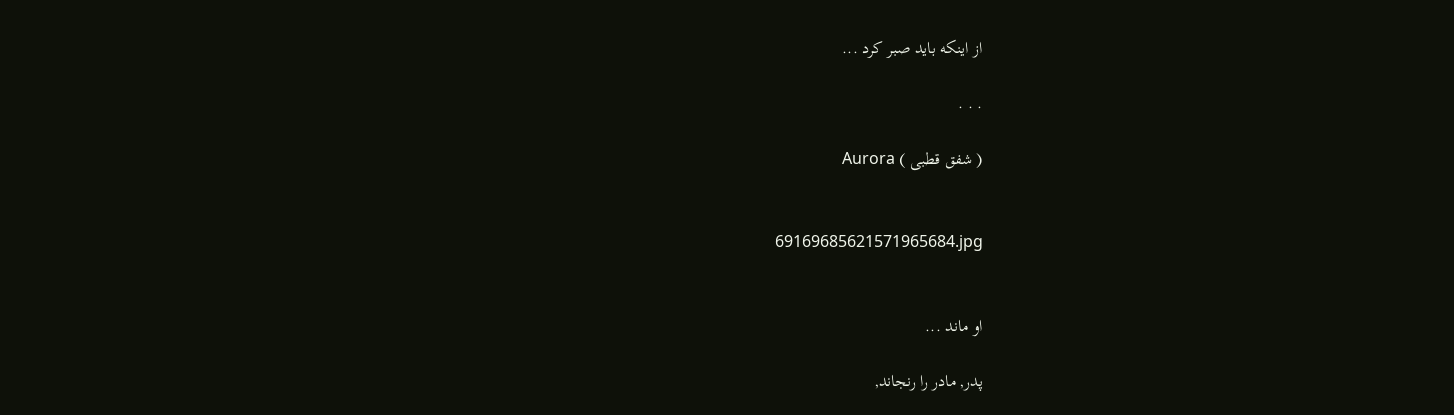از اینکه باید صبر کرد ...

. . .

( شفق قطبی ) Aurora


69169685621571965684.jpg


او ماند ...

پدر, مادر را رنجاند,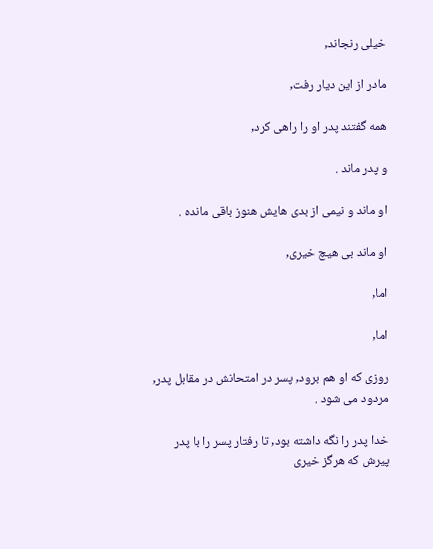خیلی رنجاند,

مادر از این دیار رفت,

همه گفتند پدر او را راهی کرد,

و پدر ماند .

او ماند و نیمی از بدی هایش هنوز باقی مانده .

او ماند بی هیچ خیری,

اما,

اما,

روزی که او هم برود, پسر در امتحانش در مقابل پدر, مردود می شود .

خدا پدر را نگه داشته بود, تا رفتار پسر را با پدر پیرش که هرگز خیری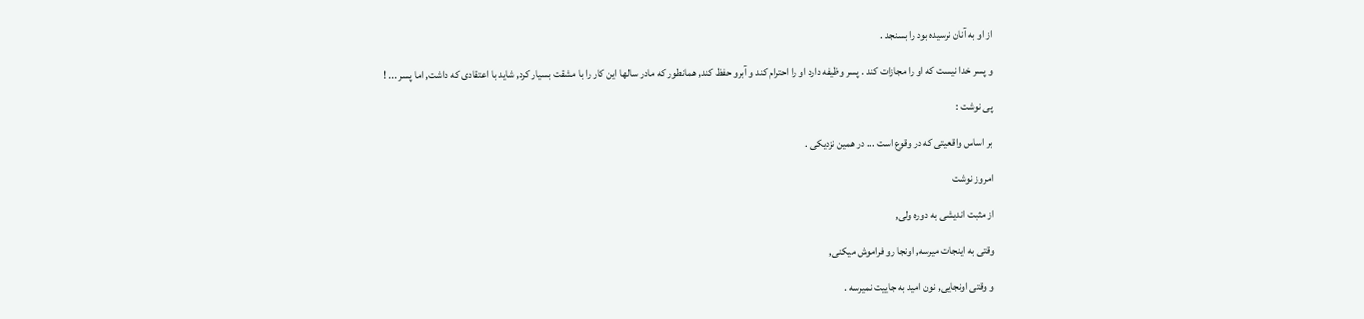از او به آنان نرسیده بود را بسنجد .

و پسر خدا نیست که او را مجازات کند . پسر وظیفه دارد او را احترام کند و آبرو حفظ کند, همانطور که مادر سالها این کار را با مشقت بسیار کرد, شاید با اعتقادی که داشت, اما پسر ... !

پی نوشت :

بر اساس واقعیتی که در وقوع است ... در همین نزدیکی .

امروز نوشت

از مثبت اندیشی به دوره ولی,

وقتی به اینجات میرسه, اونجا رو فراموش میکنی,

و وقتی اونجایی, نون امید به جاییت نمیرسه .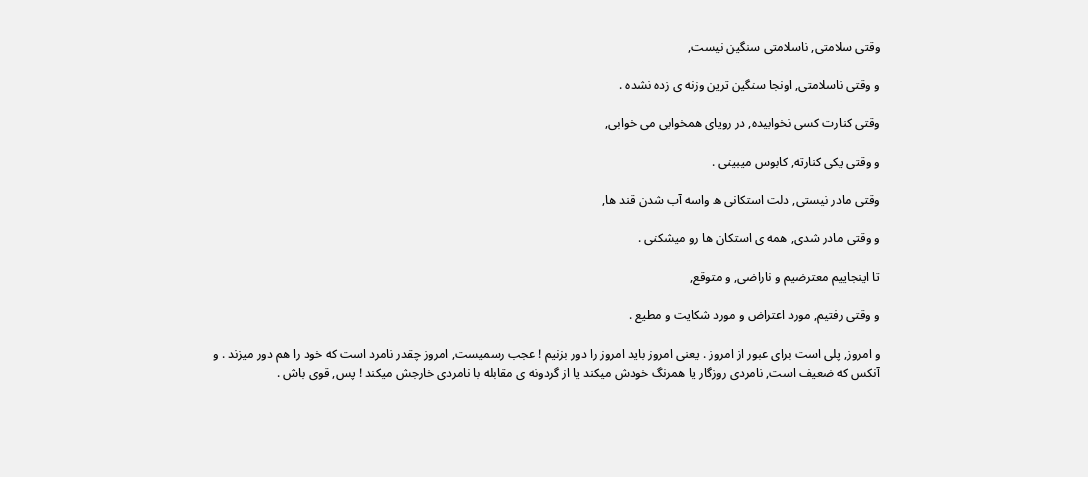وقتی سلامتی, ناسلامتی سنگین نیست,

و وقتی ناسلامتی, اونجا سنگین ترین وزنه ی زده نشده .

وقتی کنارت کسی نخوابیده, در رویای همخوابی می خوابی,

و وقتی یکی کنارته, کابوس میبینی .

وقتی مادر نیستی, دلت استکانی ه واسه آب شدن قند ها,

و وقتی مادر شدی, همه ی استکان ها رو میشکنی .

تا اینجاییم معترضیم و ناراضی, و متوقع,

و وقتی رفتیم, مورد اعتراض و مورد شکایت و مطیع .

و امروز, پلی است برای عبور از امروز . یعنی امروز باید امروز را دور بزنیم ! عجب رسمیست, امروز چقدر نامرد است که خود را هم دور میزند . و آنکس که ضعیف است, نامردی روزگار یا همرنگ خودش میکند یا از گردونه ی مقابله با نامردی خارجش میکند ! پس, قوی باش .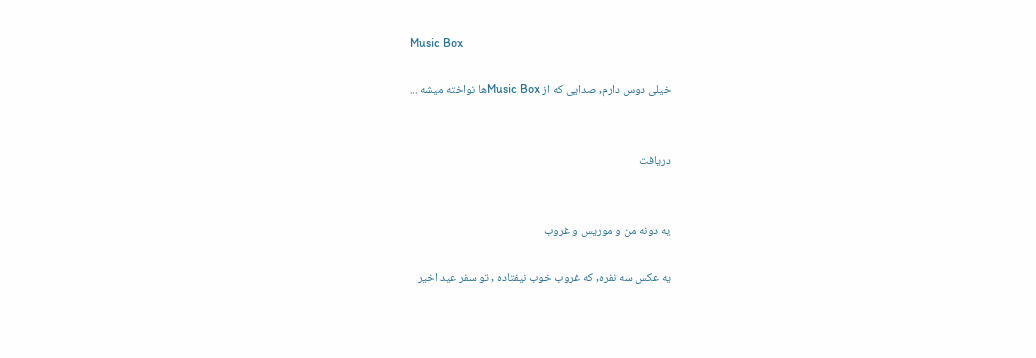Music Box

خیلی دوس دارم, صدایی که از Music Boxها نواخته میشه ...


دریافت


یه دونه من و موریس و غروب

یه عکس سه نفره, که غروب خوب نیفتاده , تو سفر عید اخیر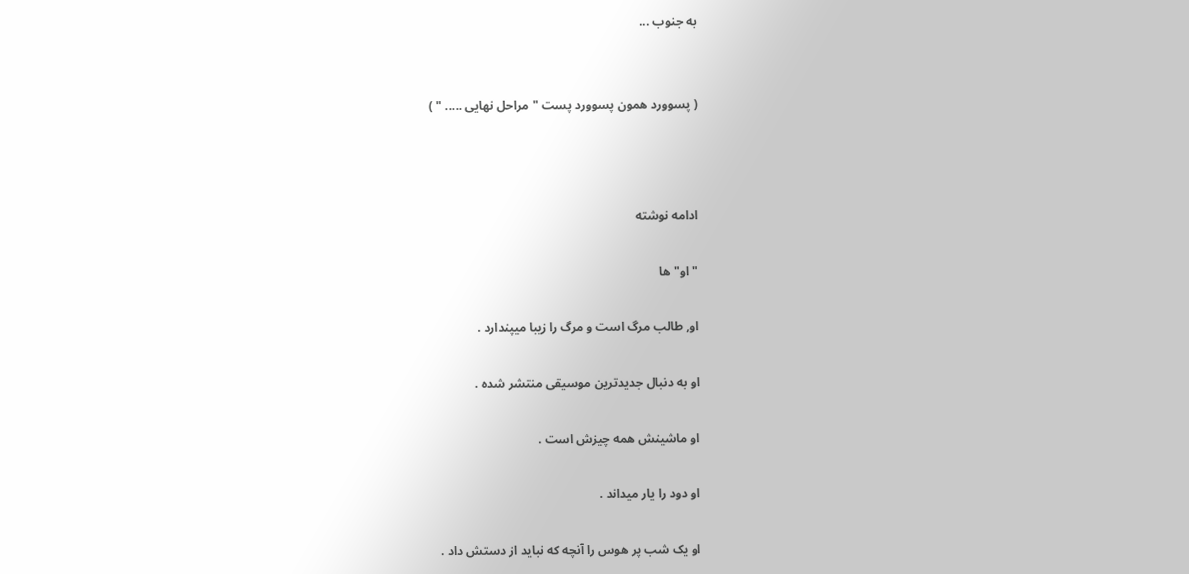به جنوب ...


( پسوورد همون پسوورد پست " مراحل نهایی ..... " )



ادامه نوشته

"او" ها

او, طالب مرگ است و مرگ را زیبا میپندارد .

او به دنبال جدیدترین موسیقی منتشر شده .

او ماشینش همه چیزش است .

او دود را یار میداند .

او یک شب پر هوس را آنچه که نباید از دستش داد .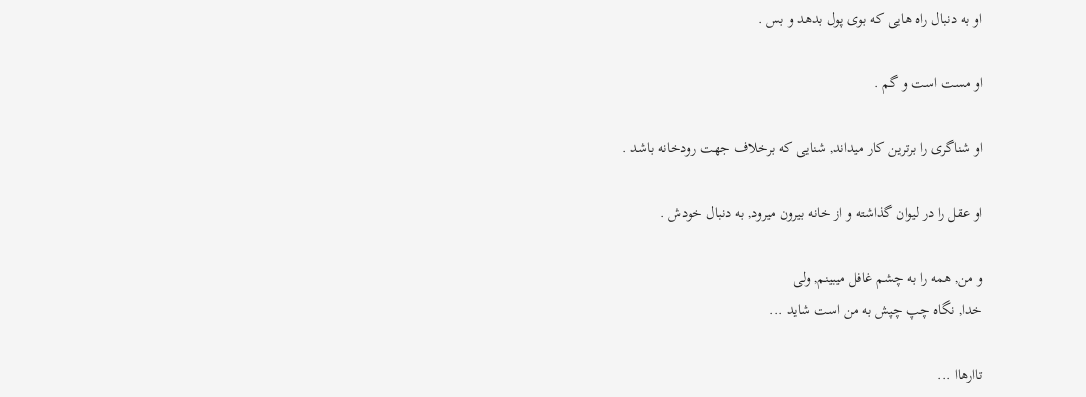او به دنبال راه هایی که بوی پول بدهد و بس .

او مست است و گم .

او شناگری را برترین کار میداند, شنایی که برخلاف جهت رودخانه باشد .

او عقل را در لیوان گذاشته و از خانه بیرون میرود, به دنبال خودش .

و من, همه را به چشم غافل میبینم, ولی
خدا, نگاه چپ چپش به من است شاید ...

تاارهاا ...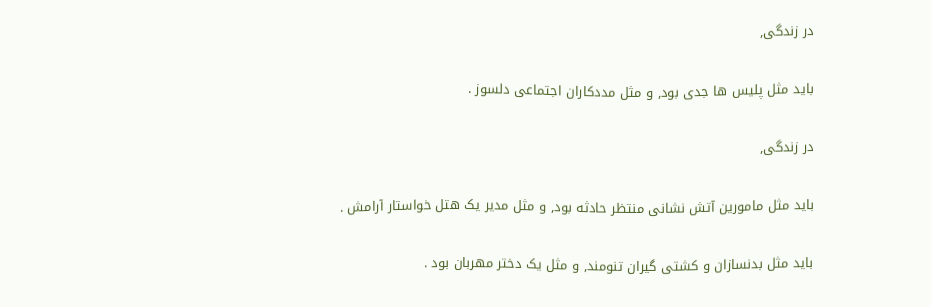در زندگی,

باید مثل پلیس ها جدی بود, و مثل مددکاران اجتماعی دلسوز .

در زندگی,

باید مثل مامورین آتش نشانی منتظر حادثه بود, و مثل مدیر یک هتل خواستار آرامش .

باید مثل بدنسازان و کشتی گیران تنومند, و مثل یک دختر مهربان بود .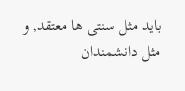باید مثل سنتی ها معتقد, و مثل دانشمندان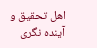اهل تحقیق و آینده نگری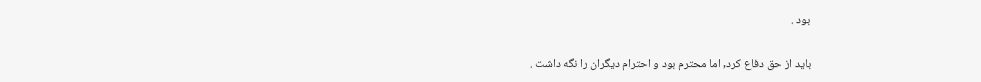بود .

باید از حق دفاع کرد, اما محترم بود و احترام دیگران را نگه داشت .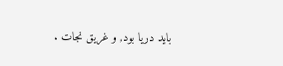باید دریا بود, و غریق نجات .